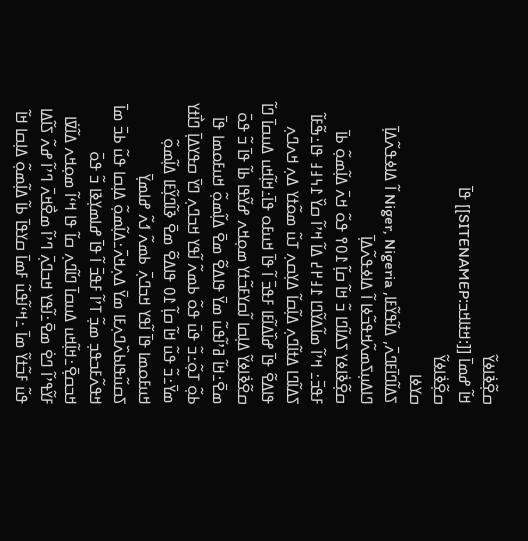ߛߐ߲߬ߢ߭ߊߦߌ߬
ߞߊ߬ ߝߘߊ߫ [[:ߞߙߊߞߏ:SITENAMEP]] ߟߊ߫
ߛߐ߲߬ߢ߭ߊߦߌ߬
ߛߌߦߊ
ߖߡߊ߬ߣߊ߫ߓߣߍ߫, ߡߊ߬ߟߌ߬ߓߊ, Niger, Nigeria ߊ߬ ߡߊߦߟߍ߬ߡߊ߲߫
ߣߊߡߎ߲ߖߘߍ߬ߞߟߏ߬ߦߊ ߊ߬ ߡߊߦߟߍ߬ߡߊ߲߫
ߛߐ߲߬ߢ߭ߊߦߌ ߖߡߊ߬ߣߊ ߏ߬ ߞߊ߬ ߛߊ߲߬ ߁߀߉ ߟߋ߬ ߞߍ߫ ߡߊ߲߬ߘߋ߲߬ ߕߊ߫ ߓߟߏ߫߸ ߞߴߊ߬ ߘߊ߬ߡߌ߬ߣߊ ߁߃߂߄ ߡߊ߬ ߞߴߊ߬ ߛߌ߰ ߁߆߃߃ ߟߊ߸ߒ߬ߓߊ߬ ߖߡߊ߬ߣߊ ߡߙߊ߬ߣߍ߲ ߡߊ߲߬ߛߊ߬ ߡߌ߲ߛߍ߲ ߠߎ߬ ߘߋ߬ߙߌ ߡߍ߲ ߞߍߣߍ߲ ߟߊߡߐ߬ ߟߊ߫ ߝߊ߰ߡߊ߬ߓߊ ߓߟߏ߫ ߊ߬ ߟߊ߫ ߞߎߓߋ ߟߊ߫߸ߞߊ߲߬ߞߎ ߡߎߛߊ߫ ߣߊ߬ ߛߐ߬ߢ߭ߊߦߌ߬ ߡߊ߲ߛߊ ߊ߬ߛߌߓߏ߬ߙߌ ߘߋ߲ߞߍ ߝߌ߬ߟߊ ߕߊ߬ ߟߊ߫ ߏ߬ ߟߋ߫ ߘߐ߫߸ߞߊ߬ ߥߴߊ߬ߟߎ߬ ߘߌ߫ ߟߊߡߐ߬ ߘߐ߫ ߡߊ߲߬ߘߋ߲߬ ߞߎߓߋߘߊ ߟߊ߫ ߕߋ߲߬ ߠߋ߲߬߸ߏ߬ ߟߎ߫ ߟߋ߬ ߕߘߍ߬ ߊ߬ߟߌ ߞߏߣߍ߲ ߣߌ߫ ߛߟߌߡߊ߲߫ ߣߊ߯ߙߌ ߘߌ߫߸ߏ߬ ߟߎ߬ ߞߊ߬ ߛߊ߲߬ ߁߀ ߟߊߡߐ߬ ߘߐ߫ ߢߊ߬ߣߌ߲߬ߓߊ ߡߊ߲߬ߘߋ߲߬ ߞߎߓߋߘߊ ߟߊ߫ ߊ߬ߟߌ ߞߏߣߍ߲߫ ߕߘߍ߬ ߗߍ߬ ߝߊߘߌ߲߫ ߖߛߎ߬ߟߊߕߍ߰ߣߍ߲ߓߊ ߘߌ߫ ߡߍ߲ߞߍ߫߸ߡߊ߲߬ߘߋ߲߬ ߡߊ߲ߛߊ ߟߎ߬ ߕߏ߫ ߘߊ߫ ߞߟߍ߬ߓߏߟߏ߲ ߘߏ߲߬ ߠߴߊ߬ ߓߟߏ߫ ߊ߬ ߟߊ߫ ߝߊߘߌ߲ߢߊ ߏ߬ ߟߋ߫ ߞߏߛߐ߲߫߸ߞߊ߲߬ߞߎ ߡߎߛߊ߫ ߣߊ߬ߣߍ߲ ߛߊ߬ ߟߊ ߞߵߊ߬ ߘߋ߲ߞߍ ߡߊ߬ߜ߭ߊ ߓߌ߬ߟߴߊ߬ ߣߐ߭ ߘߐ߫߸ߊ߬ߟߌ ߞߏߣߍ߲߫ ߣߴߊ߬ ߘߐ߯ߞߍ߫ ߣߴߊ߬ ߝߍ߬ ߖߊ߬ߡߊ ߟߎ߬ ߓߏ߬ߙߌ߬ ߘߊ߫ ߸ߞߵߊ߬ߟߎ߬ ߓߘߊ߫ ߛߌߟߊ߫ ߕߊ߬ ߡߊ߲߬ߘߋ߲߬ ߡߊ߲ߛߊ ߞߊ߬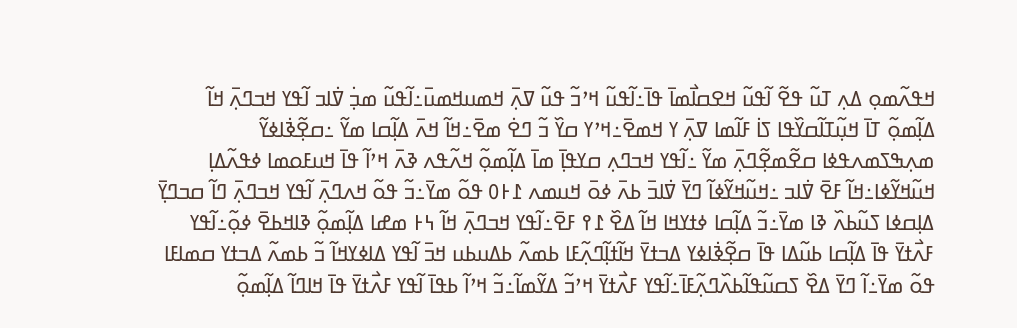ߞߟߍ߬ߘߋ߲ ߡߍ߲ ߠߎ߬ ߟߐ߬ ߊ߬ߟߎ߬ ߞߐߛߊ߯ߘߊ߫ ߟߊ߫߸ߊ߬ߟߎ߬ ߞߴߏ߬ ߟߎ߬ ߜߍ߲߫ ߞߘߎߞߘߎ߫߸ߊ߬ߟߎ߬ ߘߏ߲߭ ߜ߭ߊߏ ߊ߬ߟߌ ߞߏߣߍ߲߫ ߞߊ߬ ߡߊ߲߬ߘߋ߲߬ ߠߊ߫ ߞߎ߲߬ߠߊ߬ߛߌ߰ߟߊ ߖߊ߭ ߓߊ߬ߘߊ ߜߍ߲߫ ߌ ߞߘߐ߫߸ߞߴߌ ߛߌ߰ ߏ߬ ߣߐ߭ ߘߐ߫߸ߞߊ߬ ߞߍ߫ ߡߊ߲߬ߛߊ ߘߌ߬ ߸ߛߐ߲߬ߢ߭ߊߦߌ߬ ߘߍ߲ߒߖߘߍߟߦߊ ߛߐ߬ߘߐ߲߬ߣߍ߲߫ ߘߌ߬ ߸ߊ߬ߟߌ ߞߏߣߍ߲ ߛߌߟߊ߲߫ ߘߊ߫ ߡߊ߲߬ߘߋ߲߬ ߞߍ߬ߟߍ ߢߍ߫ ߞߴߊ߬ ߟߊ߫ ߞߎߓߋߘߊ ߦߟߍ߬ߡߊ߲ ߞߎ߬ߞߌ߬ߦߊ߸ߞߊ߬ ߓߐ߫ ߜ߭ߊߏ ߸ߞߎ߬ߞߌ߬ߦߊ߬ ߣߌ߫ ߜ߭ߊߏ߫ ߕߍ߫ ߦߋ߫ ߞߎߘߍ ߁߅߀ ߟߋ߬ ߘߌ߫߸ߏ߬ ߟߋ߬ ߞߍߣߍ߲߫ ߊ߬ߟߌ ߞߏߣߍ߲߫ ߣߊ߬ ߛߏߣߌ߲߫ ߡߊ߲ߛߦߊ ߖߎ߬ߕߍ߰ ߢߊ ߘߌ߫߸ߏ߬ ߡߊ߲߬ߛߊ ߦߙߌߞߊ ߞߊ߬ ߡߐ߰ ߁߉ ߓߐ߫߸ߊ߬ߟߌ ߞߏߣߍ߲߫ ߞߊ߬ ߆߅ ߘߝߊ ߡߊ߲߬ߘߋ߲߬ ߢߊߞߕߐ߫ ߦߋ߲߬߸ߊ߬ߟߌ ߓߍ߯ߙߌ߫ ߟߊ߫ ߡߊ߲߬ߛߊ ߕߎ߬ߡߊ ߟߊ߫ ߛߐ߲߬ߢ߭ߊߦߌ ߡߏߙߌ߫ ߞߊ߬ߙߊ߲߬ߣߍ߲߬ߓߊ ߕߘߍ߬ ߕߡߎߕߎ ߞߏ߫ ߊ߬ߟߌ ߡߊߦߌߞߊ߬ ߏ߬ ߕߘߍ߬ ߡߏߙߌ ߛߘߊߓߊ ߟߋ߬ ߘߌ߫߸ߊ߬ ߣߌ߫ ߡߐ߰ ߖߛߎ߬ߟߊ߬ߕߍ߰ߣߍ߲߬ߓߊ߫߸ߊ߬ߟߌ ߓߍ߯ߙߌ߫ ߞߴߏ߬ ߡߌ߬ߘߊ߬߸ߏ߬ ߞߴߊ߬ ߕߟߊ߫ ߊ߬ߟߌ ߓߍ߯ߙߌ߫ ߟߊ߫ ߞߊߣߊ߬ ߡߊ߲߬ߘߋ߲߬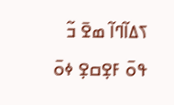ߖߡߊ߬ߣߊ߬ ߘߐ߫ ߏ߬ ߟߋ߫ ߓߐ߲ߛߐ߲ ߦߋ߫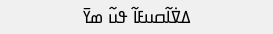ߡߜ߭ߊ߬ߛߎߓߊ߬ ߟߎ߬ ߘߌ߫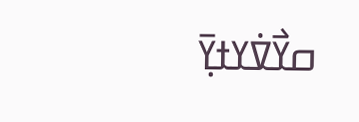ߛߌ߯ߜ߭ߌߙߌ߲߫